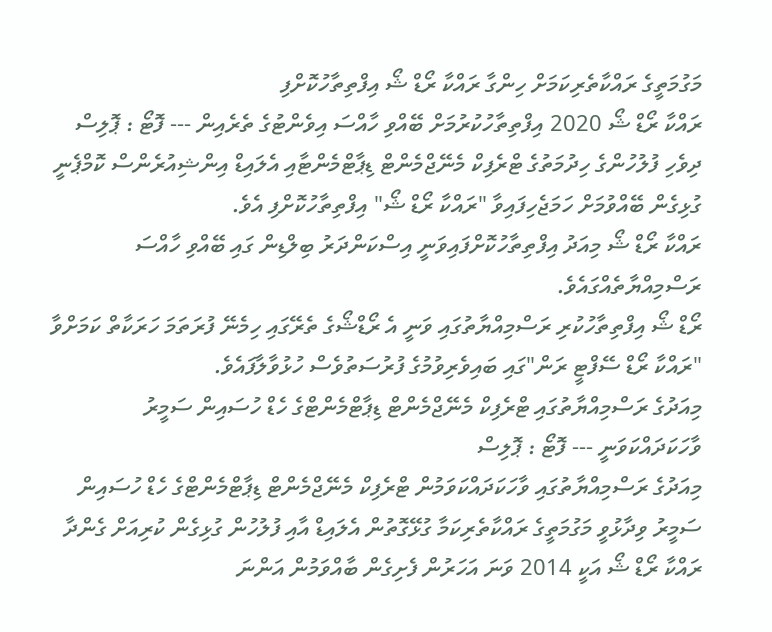މަގުމަތީގެ ރައްކާތެރިކަމަށް ހިންގާ ރައްކާ ރޯޑް ޝޯ އިފްތިތާހުކޮށްފި
ރައްކާ ރޯޑް ޝޯ 2020 އިފްތިތާހުކުރުމަށް ބޭއްވި ހާއްސަ އިވެންޓުގެ ތެރެއިން --- ފޮޓޯ : ޕޮލިސް
ދިވެހި ފުލުހުންގެ ހިދުމަތުގެ ޓްރެފިކް މެނޭޖްމެންޓް ޑިޕާޓްމެންޓާއި އެލައިޑް އިންޝިއުރެންސް ކޮމްޕެނީ ގުޅިގެން ބޭއްވުމަށް ހަމަޖެހިފައިވާ "ރައްކާ ރޯޑް ޝޯ" އިފްތިތާހުކޮށްފި އެވެ.
ރައްކާ ރޯޑް ޝޯ މިއަދު އިފްތިތާހުކޮށްފައިވަނީ އިސްކަންދަރު ބިލްޑިން ގައި ބޭއްވި ހާއްސަ ރަސްމިއްޔާތެއްގައެވެ.
ރޯޑް ޝޯ އިފްތިތާހުކުރި ރަސްމިއްޔާތުގައި ވަނީ އެ ރޯޑްޝޯގެ ތެރޭގައި ހިމެނޭ ފުރަތަމަ ހަރަކާތް ކަމަށްވާ "ރައްކާ ރޯޑް ސޭފްޓީ ރަން"ގައި ބައިވެރިވުމުގެ ފުރުސަތުވެސް ހުޅުވާލާފައެވެ.
މިއަދުގެ ރަސްމިއްޔާތުގައި ޓްރެފިކް މެނޭޖްމެންޓް ޑިޕާޓްމެންޓްގެ ހެޑް ހުސައިން ސަމީރު ވާހަކަދައްކަވަނީ --- ފޮޓޯ : ޕޮލިސް
މިއަދުގެ ރަސްމިއްޔާތުގައި ވާހަކަދައްކަވަމުން ޓްރެފިކް މެނޭޖްމެންޓް ޑިޕާޓްމެންޓްގެ ހެޑް ހުސައިން ސަމީރު ވިދާޅުވީ މަގުމަތީގެ ރައްކާތެރިކަމާ ގުޅޭގޮތުން އެލައިޑް އާއި ފުލުހުން ގުޅިގެން ކުރިއަށް ގެންދާ ރައްކާ ރޯޑް ޝޯ އަކީ 2014 ވަނަ އަހަރުން ފެށިގެން ބާއްވަމުން އަންނަ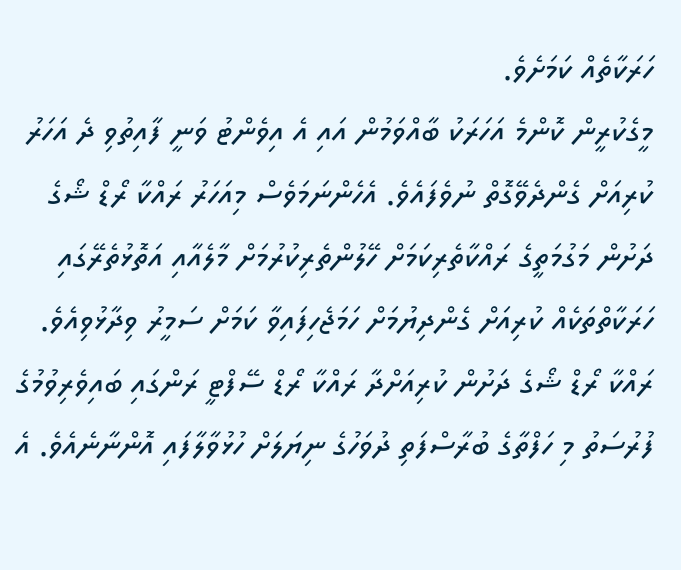ހަރަކާތެއް ކަމަށެވެ.
މީގެކުރީން ކޮންމެ އަހަރަކު ބާއްވަމުން އައި އެ އިވެންޓު ވަނީ ފާއިތުވި ދެ އަހަރު ކުރިއަށް ގެންދެވޭގޮތް ނުވެފައެވެ. އެހެންނަމަވެސް މިއަހަރު ރައްކާ ރޯޑް ޝޯގެ ދަށުން މަގުމަތީގެ ރައްކާތެރިކަމަށް ހޭލުންތެރިކުރުމަށް މާލެއާއި އަތޮޅުތެރޭގައި ހަރަކާތްތަކެއް ކުރިއަށް ގެންދިޔުމަށް ހަމަޖެހިފައިވާ ކަމަށް ސަމީރު ވިދާޅުވިއެވެ.
ރައްކާ ރޯޑް ޝޯގެ ދަށުން ކުރިއަށްދާ ރައްކާ ރޯޑް ސޭފްޓީ ރަންގައި ބައިވެރިވުމުގެ ފުރުސަތު މި ހަފްތާގެ ބުރާސްފަތި ދުވަހުގެ ނިޔަލަށް ހުޅުވާލާފައި އޮންނާނެއެވެ. އެ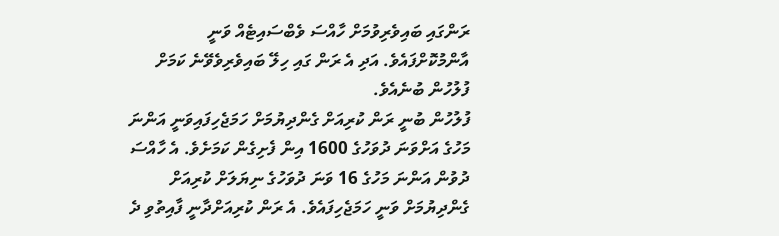ރަންގައި ބައިވެރިވުމަށް ހާއްސަ ވެބްސައިޓެއް ވަނީ އާންމުކޮށްފައެވެ. އަދި އެ ރަން ގައި ހިލޭ ބައިވެރިވެވޭނެ ކަމަށް ފުލުހުން ބުނެއެވެ.
ފުލުހުން ބުނީ ރަން ކުރިއަށް ގެންދިޔުމަށް ހަމަޖެހިފައިވަނީ އަންނަ މަހުގެ އަށްވަނަ ދުވަހުގެ 1600 އިން ފެށިގެން ކަމަށެވެ. އެ ހާއްސަ ދުވުން އަންނަ މަހުގެ 16 ވަނަ ދުވަހުގެ ނިޔަލަށް ކުރިއަށް ގެންދިޔުމަށް ވަނީ ހަމަޖެހިފައެވެ. އެ ރަން ކުރިއަށްދާނީ ފާއިތުވި ދެ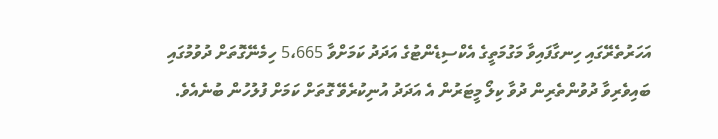އަހަރުތެރޭގައި ހިނގާފައިވާ މަގުމަތީގެ އެކްސިޑެންޓުގެ އަދަދު ކަމަށްވާ 5،665 ހިމެނޭގޮތަށް ދުވުމުގައި ބައިވެރިވާ ދުވުންތެރިން ދުވާ ކިލޯ މީޓަރުން އެ އަދަދު އުނިކުރެވޭ ގޮތަށް ކަމަށް ފުލުހުން ބުނެއެވެ.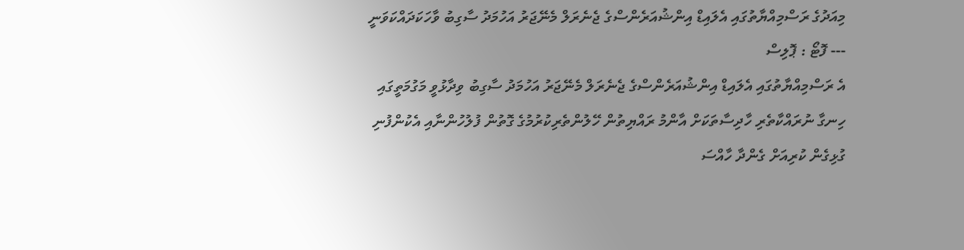މިއަދުގެ ރަސްމިއްޔާތުގައި އެލައިޑް އިންޝުއަރެންސްގެ ޖެނެރަލް މެނޭޖަރު އަހުމަދު ސާގިބު ވާހަކަދައްކަވަނީ --- ފޮޓޯ : ޕޮލިސް
އެ ރަސްމިއްޔާތުގައި އެލައިޑް އިންޝުއަރެންސްގެ ޖެނެރަލް މެނޭޖަރު އަހުމަދު ސާގިބު ވިދާޅުވީ މަގުމަތީގައި ހިނގާ ނުރައްކާތެރި ހާދިސާތަކަށް އާންމު ރައްޔިތުން ހޭލުންތެރިކުރުމުގެ ގޮތުން ފުލުހުންނާއި އެކުންފުނި ގުޅިގެން ކުރިއަށް ގެންދާ ހާއްސަ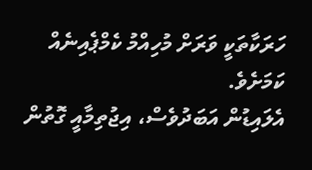ހަރަކާތަކީ ވަރަށް މުހިއްމު ކެމްޕެއިނެއް ކަމަށެވެ.
އެލައިޑުން އަބަދުވެސް، އިޖުތިމާއީ ގޮތުން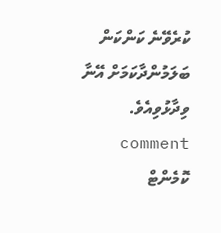ކުރެވޭނެ ކަންކަން ބަލަމުންދާކަމަށް އޭނާ ވިދާޅުވިއެވެ.
comment ކޮމެންޓް